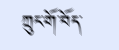ཀྲུང་གོ་བོད་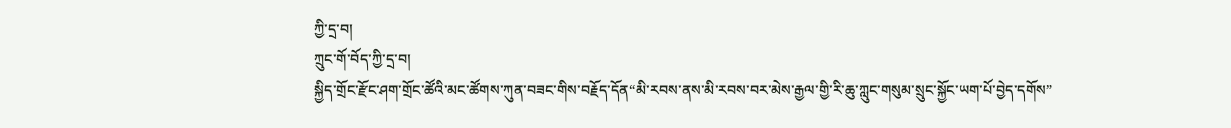ཀྱི་དྲ་བ།
ཀྲུང་གོ་བོད་ཀྱི་དྲ་བ།
སྐྱིད་གྲོང་རྫོང་ཤག་གྲོང་ཚོའི་མང་ཚོགས་ཀུན་བཟང་གིས་བརྗོད་དོན“མི་རབས་ནས་མི་རབས་བར་མེས་རྒྱལ་གྱི་རི་ཆུ་ཀླུང་གསུམ་སྲུང་སྐྱོང་ཡག་པོ་བྱེད་དགོས”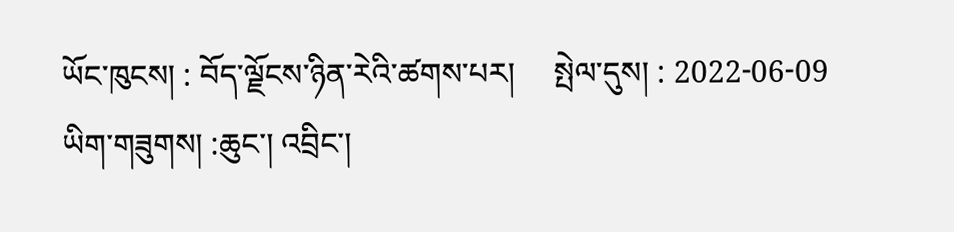ཡོང་ཁུངས། : བོད་ལྗོངས་ཉིན་རེའི་ཚགས་པར།     སྤེལ་དུས། : 2022-06-09
ཡིག་གཟུགས། :ཆུང་། འབྲིང་།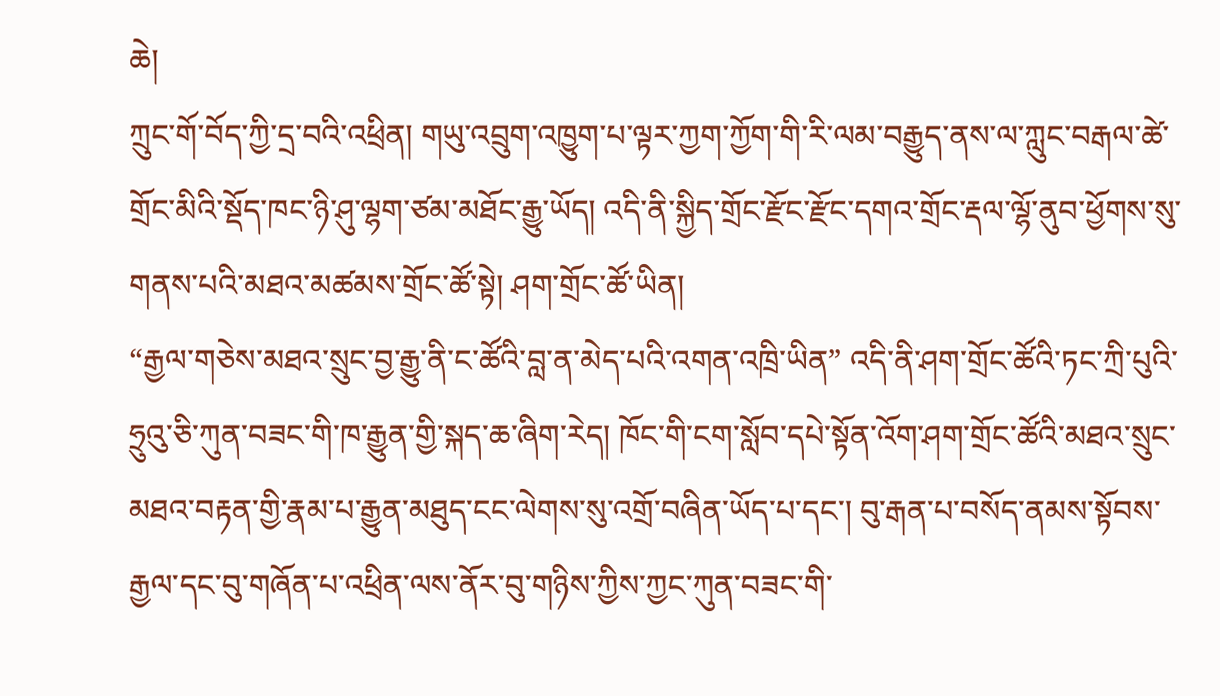ཆེ།
ཀྲུང་གོ་བོད་ཀྱི་དྲ་བའི་འཕྲིན། གཡུ་འབྲུག་འཁྱུག་པ་ལྟར་ཀྱག་ཀྱོག་གི་རི་ལམ་བརྒྱུད་ནས་ལ་ཀླུང་བརྒལ་ཚེ་གྲོང་མིའི་སྡོད་ཁང་ཉི་ཤུ་ལྷག་ཙམ་མཐོང་རྒྱུ་ཡོད། འདི་ནི་སྐྱིད་གྲོང་རྫོང་རྫོང་དགའ་གྲོང་རྡལ་ལྷོ་ནུབ་ཕྱོགས་སུ་གནས་པའི་མཐའ་མཚམས་གྲོང་ཚོ་སྟེ། ཤག་གྲོང་ཚོ་ཡིན།
“རྒྱལ་གཅེས་མཐའ་སྲུང་བྱ་རྒྱུ་ནི་ང་ཚོའི་བླ་ན་མེད་པའི་འགན་འཁྲི་ཡིན” འདི་ནི་ཤག་གྲོང་ཚོའི་ཏང་ཀྲི་པུའི་ཧྲུའུ་ཅི་ཀུན་བཟང་གི་ཁ་རྒྱུན་གྱི་སྐད་ཆ་ཞིག་རེད། ཁོང་གི་ངག་སློབ་དཔེ་སྟོན་འོག་ཤག་གྲོང་ཚོའི་མཐའ་སྲུང་མཐའ་བརྟན་གྱི་རྣམ་པ་རྒྱུན་མཐུད་ངང་ལེགས་སུ་འགྲོ་བཞིན་ཡོད་པ་དང་། བུ་རྒན་པ་བསོད་ནམས་སྟོབས་རྒྱལ་དང་བུ་གཞོན་པ་འཕྲིན་ལས་ནོར་བུ་གཉིས་ཀྱིས་ཀྱང་ཀུན་བཟང་གི་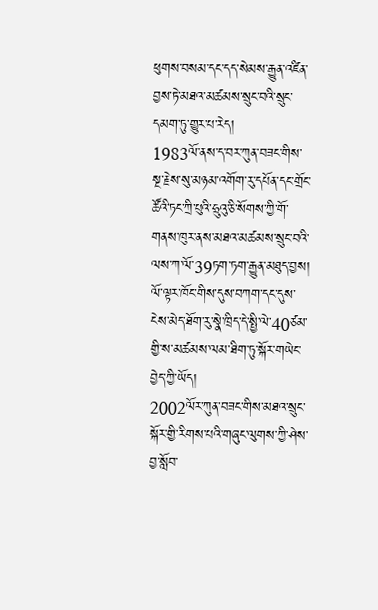ཕུགས་བསམ་དང་དད་སེམས་རྒྱུན་འཛིན་བྱས་ཏེ་མཐའ་མཚམས་སྲུང་བའི་སྲུང་དམག་ཏུ་གྱུར་པ་རེད།
1983ལོ་ནས་ད་བར་ཀུན་བཟང་གིས་སྔ་རྗེས་སུ་མཉམ་འགོག་རུ་དཔོན་དང་གྲོང་ཚོའི་ཏང་ཀྲི་པུའི་ཧྲུའུ་ཅི་སོགས་ཀྱི་གོ་གནས་ཁུར་ནས་མཐའ་མཚམས་སྲུང་བའི་ལས་ཀ་ལོ་39ཏག་ཏག་རྒྱུན་མཐུད་བྱས། ལོ་ལྟར་ཁོང་གིས་དུས་བཀག་དང་དུས་ངེས་མེད་ཐོག་རུ་སྣེ་ཁྲིད་དེ་སྤྱི་ལེ་40ཙམ་གྱི་ས་མཚམས་ལམ་ཐིག་ཏུ་སྐོར་གཡེང་བྱེད་ཀྱི་ཡོད།
2002ལོར་ཀུན་བཟང་གིས་མཐའ་སྲུང་སྐོར་གྱི་རིགས་པའི་གཞུང་ལུགས་ཀྱི་ཤེས་བྱ་སློབ་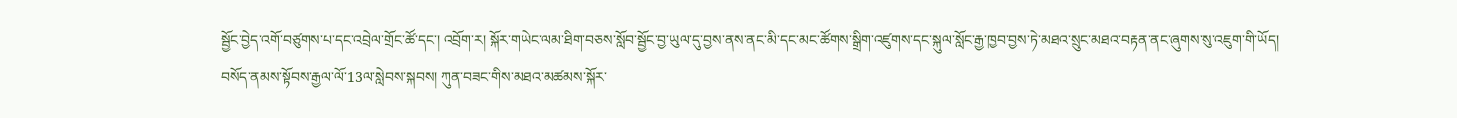སྦྱོང་བྱེད་འགོ་བཙུགས་པ་དང་འབྲེལ་གྲོང་ཚོ་དང་། འབྲོག་ར། སྐོར་གཡེང་ལམ་ཐིག་བཅས་སློབ་སྦྱོང་བྱ་ཡུལ་དུ་བྱས་ནས་ནང་མི་དང་མང་ཚོགས་སྒྲིག་འཛུགས་དང་སྐུལ་སློང་རྒྱ་ཁྱབ་བྱས་ཏེ་མཐའ་སྲུང་མཐའ་བརྟན་ནང་ཞུགས་སུ་འཇུག་གི་ཡོད།
བསོད་ནམས་སྟོབས་རྒྱལ་ལོ་13ལ་སླེབས་སྐབས། ཀུན་བཟང་གིས་མཐའ་མཚམས་སྐོར་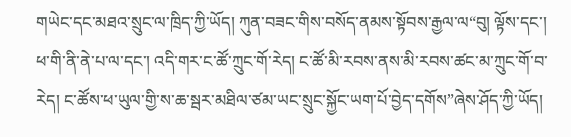གཡེང་དང་མཐའ་སྲུང་ལ་ཁྲིད་ཀྱི་ཡོད། ཀུན་བཟང་གིས་བསོད་ནམས་སྟོབས་རྒྱལ་ལ“བུ། ལྟོས་དང་། ཕ་གི་ནི་ནེ་པ་ལ་དང་། འདི་གར་ང་ཚོ་ཀྲུང་གོ་རེད། ང་ཚོ་མི་རབས་ནས་མི་རབས་ཚང་མ་ཀྲུང་གོ་བ་རེད། ང་ཚོས་ཕ་ཡུལ་གྱི་ས་ཆ་སྦར་མཐིལ་ཙམ་ཡང་སྲུང་སྐྱོང་ཡག་པོ་བྱེད་དགོས”ཞེས་ཤོད་ཀྱི་ཡོད།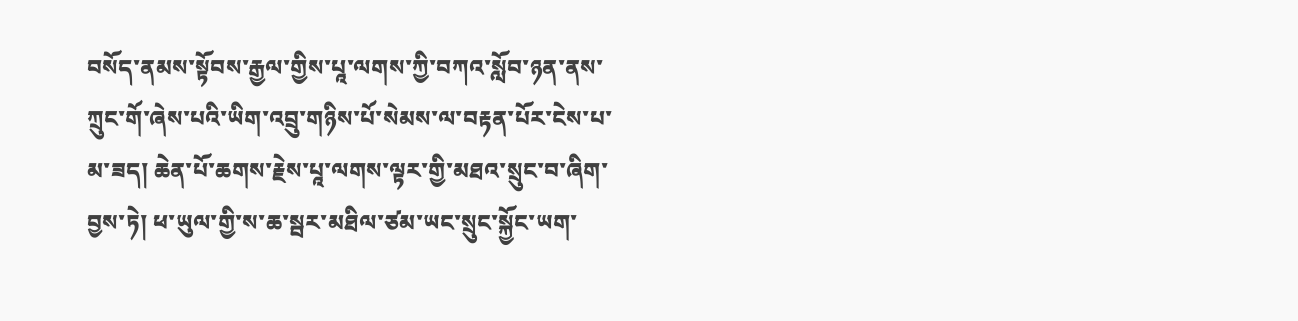བསོད་ནམས་སྟོབས་རྒྱལ་གྱིས་པཱ་ལགས་ཀྱི་བཀའ་སློབ་ཉན་ནས་ཀྲུང་གོ་ཞེས་པའི་ཡིག་འབྲུ་གཉིས་པོ་སེམས་ལ་བརྟན་པོར་ངེས་པ་མ་ཟད། ཆེན་པོ་ཆགས་རྗེས་པཱ་ལགས་ལྟར་གྱི་མཐའ་སྲུང་བ་ཞིག་བྱས་ཏེ། ཕ་ཡུལ་གྱི་ས་ཆ་སྦར་མཐིལ་ཙམ་ཡང་སྲུང་སྐྱོང་ཡག་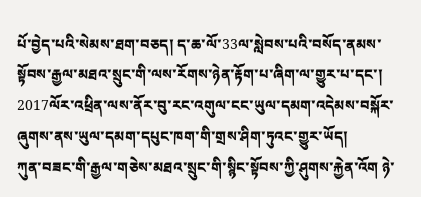པོ་བྱེད་པའི་སེམས་ཐག་བཅད། ད་ཆ་ལོ་33ལ་སླེབས་པའི་བསོད་ནམས་སྟོབས་རྒྱལ་མཐའ་སྲུང་གི་ལས་རོགས་ཉེན་རྟོག་པ་ཞིག་ལ་གྱུར་པ་དང་། 2017ལོར་འཕྲིན་ལས་ནོར་བུ་རང་འགུལ་ངང་ཡུལ་དམག་འདེམས་བསྐོར་ཞུགས་ནས་ཡུལ་དམག་དཔུང་ཁག་གི་གྲས་ཤིག་ཏུའང་གྱུར་ཡོད།
ཀུན་བཟང་གི་རྒྱལ་གཅེས་མཐའ་སྲུང་གི་སྙིང་སྟོབས་ཀྱི་ཤུགས་རྐྱེན་འོག ཉེ་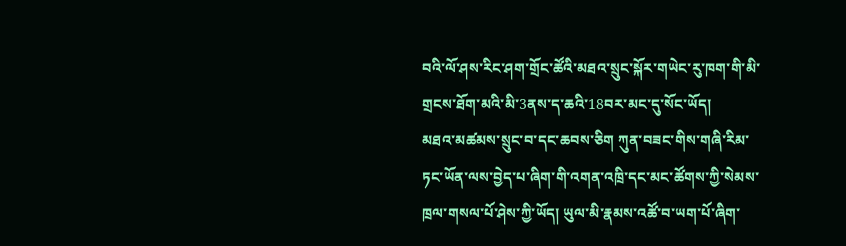བའི་ལོ་ཤས་རིང་ཤག་གྲོང་ཚོའི་མཐའ་སྲུང་སྐོར་གཡེང་རུ་ཁག་གི་མི་གྲངས་ཐོག་མའི་མི་3ནས་ད་ཆའི་18བར་མང་དུ་སོང་ཡོད།
མཐའ་མཚམས་སྲུང་བ་དང་ཆབས་ཅིག ཀུན་བཟང་གིས་གཞི་རིམ་ཏང་ཡོན་ལས་བྱེད་པ་ཞིག་གི་འགན་འཁྲི་དང་མང་ཚོགས་ཀྱི་སེམས་ཁྲལ་གསལ་པོ་ཤེས་ཀྱི་ཡོད། ཡུལ་མི་རྣམས་འཚོ་བ་ཡག་པོ་ཞིག་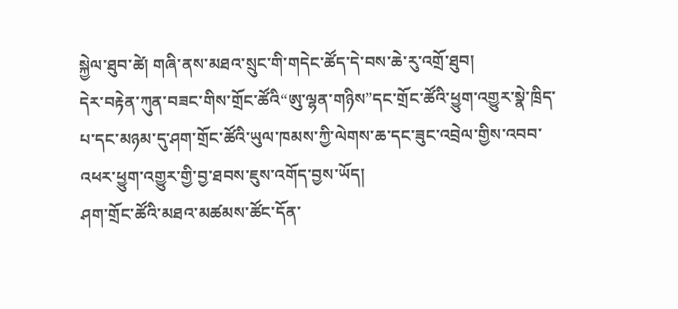སྐྱེལ་ཐུབ་ཚེ། གཞི་ནས་མཐའ་སྲུང་གི་གདེང་ཚོད་དེ་བས་ཆེ་རུ་འགྲོ་ཐུབ།
དེར་བརྟེན་ཀུན་བཟང་གིས་གྲོང་ཚོའི“ཨུ་ལྷན་གཉིས”དང་གྲོང་ཚོའི་ཕྱུག་འགྱུར་སྣེ་ཁྲིད་པ་དང་མཉམ་དུ་ཤག་གྲོང་ཚོའི་ཡུལ་ཁམས་ཀྱི་ལེགས་ཆ་དང་ཟུང་འབྲེལ་གྱིས་འབབ་འཕར་ཕྱུག་འགྱུར་གྱི་བྱ་ཐབས་ཇུས་འགོད་བྱས་ཡོད།
ཤག་གྲོང་ཚོའི་མཐའ་མཚམས་ཚོང་དོན་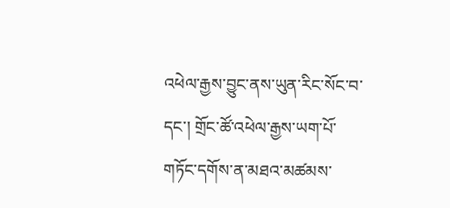འཕེལ་རྒྱས་བྱུང་ནས་ཡུན་རིང་སོང་བ་དང་། གྲོང་ཚོ་འཕེལ་རྒྱས་ཡག་པོ་གཏོང་དགོས་ན་མཐའ་མཚམས་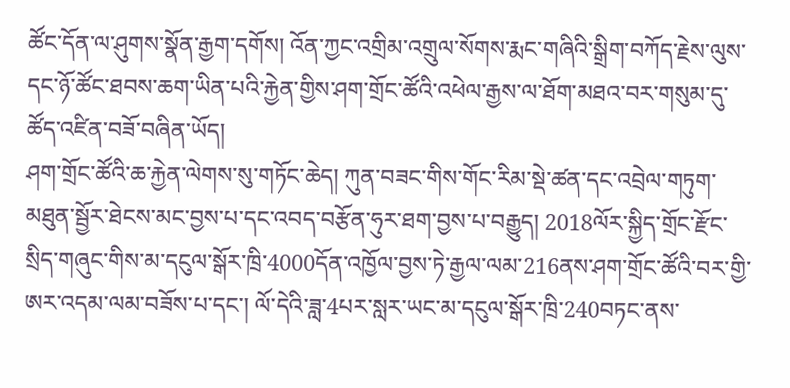ཚོང་དོན་ལ་ཤུགས་སྣོན་རྒྱག་དགོས། འོན་ཀྱང་འགྲིམ་འགྲུལ་སོགས་རྨང་གཞིའི་སྒྲིག་བཀོད་རྗེས་ལུས་དང་ཉོ་ཚོང་ཐབས་ཆག་ཡིན་པའི་རྐྱེན་གྱིས་ཤག་གྲོང་ཚོའི་འཕེལ་རྒྱས་ལ་ཐོག་མཐའ་བར་གསུམ་དུ་ཚོད་འཛིན་བཟོ་བཞིན་ཡོད།
ཤག་གྲོང་ཚོའི་ཆ་རྐྱེན་ལེགས་སུ་གཏོང་ཆེད། ཀུན་བཟང་གིས་གོང་རིམ་སྡེ་ཚན་དང་འབྲེལ་གཏུག་མཐུན་སྦྱོར་ཐེངས་མང་བྱས་པ་དང་འབད་བརྩོན་ཧུར་ཐག་བྱས་པ་བརྒྱུད། 2018ལོར་སྐྱིད་གྲོང་རྫོང་སྲིད་གཞུང་གིས་མ་དངུལ་སྒོར་ཁྲི་4000དོན་འཁྱོལ་བྱས་ཏེ་རྒྱལ་ལམ་216ནས་ཤག་གྲོང་ཚོའི་བར་གྱི་ཨར་འདམ་ལམ་བཟོས་པ་དང་། ལོ་དེའི་ཟླ་4པར་སླར་ཡང་མ་དངུལ་སྒོར་ཁྲི་240བཏང་ནས་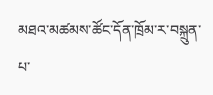མཐའ་མཚམས་ཚོང་དོན་ཁྲོམ་ར་བསྐྲུན་པ་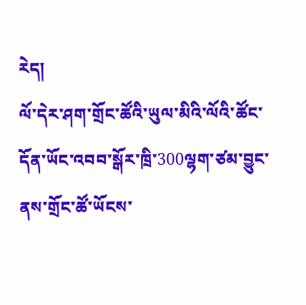རེད།
ལོ་དེར་ཤག་གྲོང་ཚོའི་ཡུལ་མིའི་ལོའི་ཚོང་དོན་ཡོང་འབབ་སྒོར་ཁྲི་300ལྷག་ཙམ་བྱུང་ནས་གྲོང་ཚོ་ཡོངས་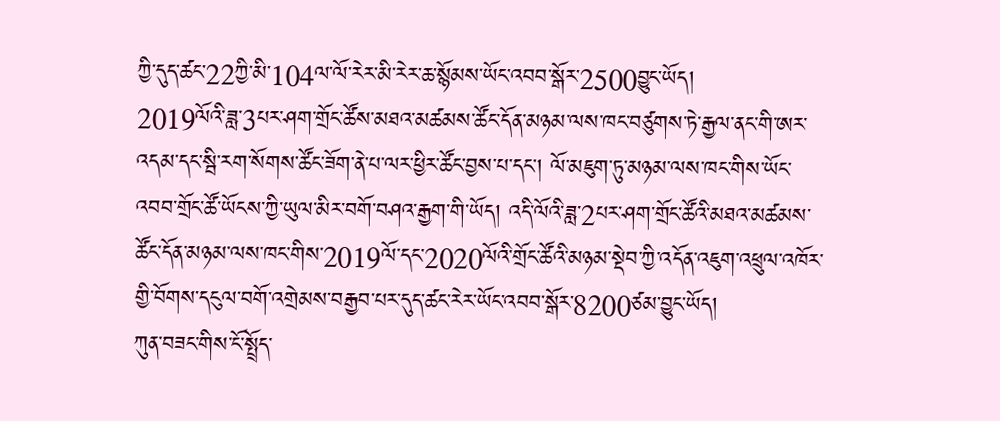ཀྱི་དུད་ཚང་22ཀྱི་མི་104ལ་ལོ་རེར་མི་རེར་ཆ་སྙོམས་ཡོང་འབབ་སྒོར་2500བྱུང་ཡོད།
2019ལོའི་ཟླ་3པར་ཤག་གྲོང་ཚོས་མཐའ་མཚམས་ཚོང་དོན་མཉམ་ལས་ཁང་བཙུགས་ཏེ་རྒྱལ་ནང་གི་ཨར་འདམ་དང་སྦི་རག་སོགས་ཚོང་ཟོག་ནེ་པ་ལར་ཕྱིར་ཚོང་བྱས་པ་དང་། ལོ་མཇུག་ཏུ་མཉམ་ལས་ཁང་གིས་ཡོང་འབབ་གྲོང་ཚོ་ཡོངས་ཀྱི་ཡུལ་མིར་བགོ་བཤའ་རྒྱག་གི་ཡོད། འདི་ལོའི་ཟླ་2པར་ཤག་གྲོང་ཚོའི་མཐའ་མཚམས་ཚོང་དོན་མཉམ་ལས་ཁང་གིས་2019ལོ་དང་2020ལོའི་གྲོང་ཚོའི་མཉམ་སྡེབ་ཀྱི་འདོན་འཇུག་འཕྲུལ་འཁོར་གྱི་བོགས་དངུལ་བགོ་འགྲེམས་བརྒྱབ་པར་དུད་ཚང་རེར་ཡོང་འབབ་སྒོར་8200ཙམ་བྱུང་ཡོད།
ཀུན་བཟང་གིས་ངོ་སྤྲོད་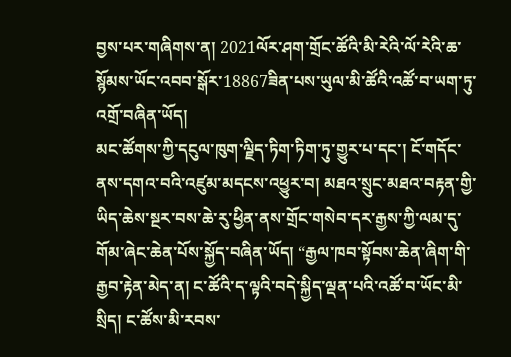བྱས་པར་གཞིགས་ན། 2021ལོར་ཤག་གྲོང་ཚོའི་མི་རེའི་ལོ་རེའི་ཆ་སྙོམས་ཡོང་འབབ་སྒོར་18867ཟིན་པས་ཡུལ་མི་ཚོའི་འཚོ་བ་ཡག་ཏུ་འགྲོ་བཞིན་ཡོད།
མང་ཚོགས་ཀྱི་དངུལ་ཁུག་ལྗིད་ཏིག་ཏིག་ཏུ་གྱུར་པ་དང་། ངོ་གདོང་ནས་དགའ་བའི་འཛུམ་མདངས་འཕྱུར་བ། མཐའ་སྲུང་མཐའ་བརྟན་གྱི་ཡིད་ཆེས་སྔར་བས་ཆེ་རུ་ཕྱིན་ནས་གྲོང་གསེབ་དར་རྒྱས་ཀྱི་ལམ་དུ་གོམ་ཞེང་ཆེན་པོས་སྐྱོད་བཞིན་ཡོད། “རྒྱལ་ཁབ་སྟོབས་ཆེན་ཞིག་གི་རྒྱབ་རྟེན་མེད་ན། ང་ཚོའི་ད་ལྟའི་བདེ་སྐྱིད་ལྡན་པའི་འཚོ་བ་ཡོང་མི་སྲིད། ང་ཚོས་མི་རབས་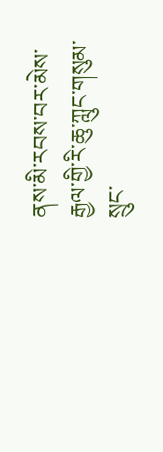ནས་མི་རབས་བར་མེས་རྒྱལ་གྱི་རི་ཆུ་ཀླུང་གསུམ་སྲུང་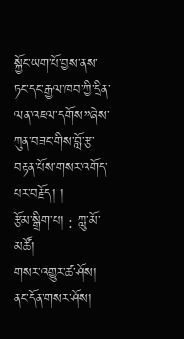སྐྱོང་ཡག་པོ་བྱས་ནས་ཏང་དང་རྒྱལ་ཁབ་ཀྱི་དྲིན་ལན་འཇལ་དགོས”ཞེས་ཀུན་བཟང་གིས་བློ་རྩ་བརྟན་པོས་གསར་འགོད་པར་བརྗོད། །
རྩོམ་སྒྲིག་པ། : ཀླུ་མོ་མཚོ།
གསར་འགྱུར་ཚ་ཤོས།
ནང་དོན་གསར་ཤོས།